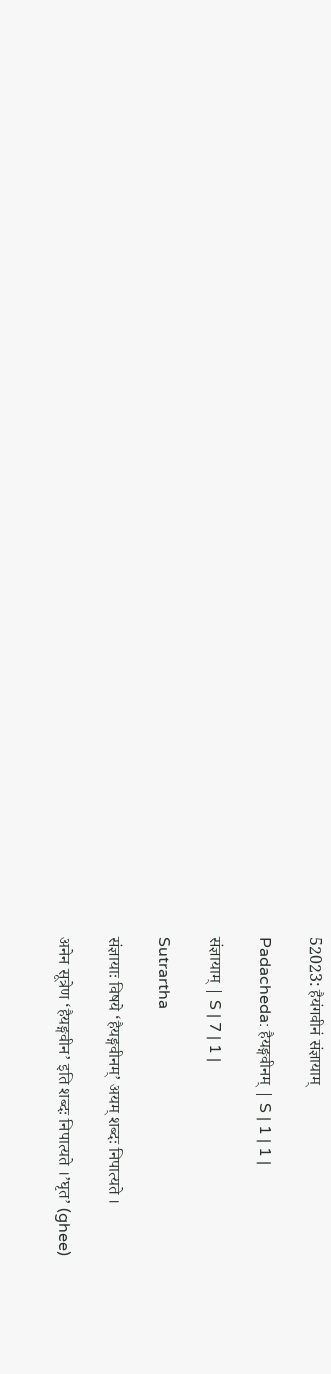52023: हैयंगवीनं संज्ञायाम्

Padacheda: हैयङ्गवीनम् | S | 1 | 1 |

संज्ञायाम् | S | 7 | 1 |

Sutrartha

संज्ञायाः विषये ‘हैयङ्गवीनम्’ अयम् शब्दः निपात्यते ।

अनेन सूत्रेण ‘हैयङ्गवीन’ इति शब्दः निपात्यते ।’घृत’ (ghee)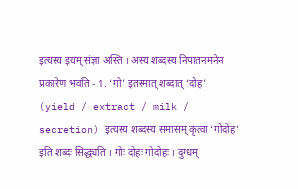इत्यस्य इयम् संज्ञा अस्ति । अस्य शब्दस्य निपातनमनेन प्रकारेण भवति - 1. ‘गो’ इतस्मात् शब्दात् ‘दोह’ (yield / extract / milk / secretion) इत्यस्य शब्दस्य समासम् कृत्वा ‘गोदोह’ इति शब्दः सिद्ध्यति । गोः दोहः गोदोहः । दुग्धम्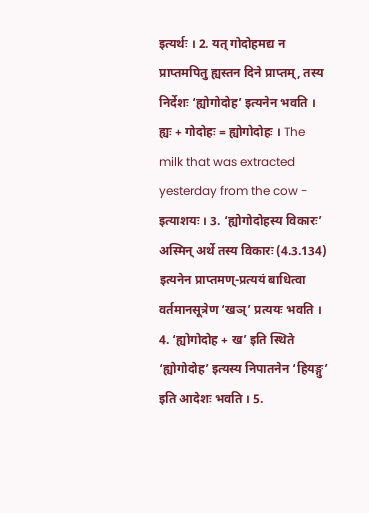इत्यर्थः । 2. यत् गोदोहमद्य न प्राप्तमपितु ह्यस्तन दिने प्राप्तम्, तस्य निर्देशः ‘ह्योगोदोह’ इत्यनेन भवति । ह्यः + गोदोहः = ह्योगोदोहः । The milk that was extracted yesterday from the cow - इत्याशयः । 3. ‘ह्योगोदोहस्य विकारः’ अस्मिन् अर्थे तस्य विकारः (4.3.134) इत्यनेन प्राप्तमण्-प्रत्ययं बाधित्वा वर्तमानसूत्रेण ‘खञ्’ प्रत्ययः भवति । 4. ‘ह्योगोदोह + ख’ इति स्थिते ‘ह्योगोदोह’ इत्यस्य निपातनेन ‘हियङ्गु’ इति आदेशः भवति । 5.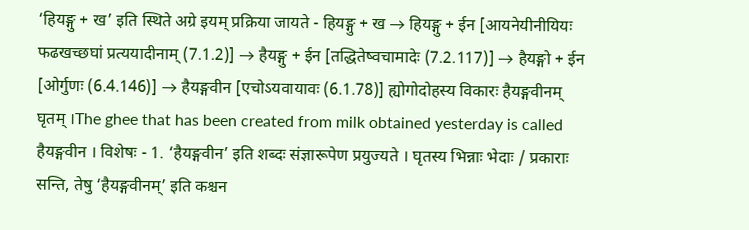‘हियङ्गु + ख’ इति स्थिते अग्रे इयम् प्रक्रिया जायते - हियङ्गु + ख → हियङ्गु + ईन [आयनेयीनीयियः फढखच्छघां प्रत्ययादीनाम् (7.1.2)] → हैयङ्गु + ईन [तद्धितेष्वचामादेः (7.2.117)] → हैयङ्गो + ईन [ओर्गुणः (6.4.146)] → हैयङ्गवीन [एचोऽयवायावः (6.1.78)] ह्योगोदोहस्य विकारः हैयङ्गवीनम् घृतम् ।The ghee that has been created from milk obtained yesterday is called हैयङ्गवीन । विशेषः - 1. ‘हैयङ्गवीन’ इति शब्दः संज्ञारूपेण प्रयुज्यते । घृतस्य भिन्नाः भेदाः / प्रकाराः सन्ति, तेषु ‘हैयङ्गवीनम्’ इति कश्चन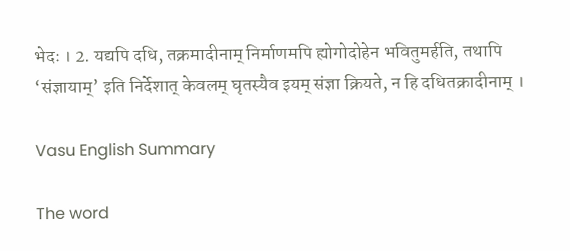भेदः । 2. यद्यपि दधि, तक्रमादीनाम् निर्माणमपि ह्योगोदोहेन भवितुमर्हति, तथापि ‘संज्ञायाम्’ इति निर्देशात् केवलम् घृतस्यैव इयम् संज्ञा क्रियते, न हि दधितक्रादीनाम् ।

Vasu English Summary

The word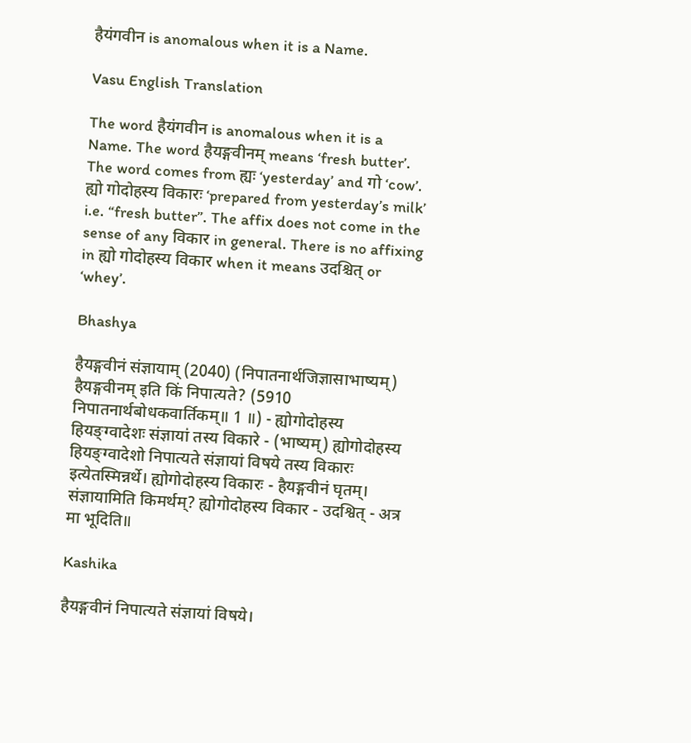हैयंगवीन is anomalous when it is a Name.

Vasu English Translation

The word हैयंगवीन is anomalous when it is a Name. The word हैयङ्गवीनम् means ‘fresh butter’. The word comes from ह्यः ‘yesterday’ and गो ‘cow’. ह्यो गोदोहस्य विकारः ‘prepared from yesterday’s milk’ i.e. “fresh butter”. The affix does not come in the sense of any विकार in general. There is no affixing in ह्यो गोदोहस्य विकार when it means उदश्चित् or ‘whey’.

Bhashya

हैयङ्गवीनं संज्ञायाम् (2040) (निपातनार्थजिज्ञासाभाष्यम्) हैयङ्गवीनम् इति किं निपात्यते? (5910 निपातनार्थबोधकवार्तिकम्॥ 1 ॥) - ह्योगोदोहस्य हियङ्ग्वादेशः संज्ञायां तस्य विकारे - (भाष्यम्) ह्योगोदोहस्य हियङ्ग्वादेशो निपात्यते संज्ञायां विषये तस्य विकारः इत्येतस्मिन्नर्थे। ह्योगोदोहस्य विकारः - हैयङ्गवीनं घृतम्। संज्ञायामिति किमर्थम्? ह्योगोदोहस्य विकार - उदश्वित् - अत्र मा भूदिति॥

Kashika

हैयङ्गवीनं निपात्यते संज्ञायां विषये।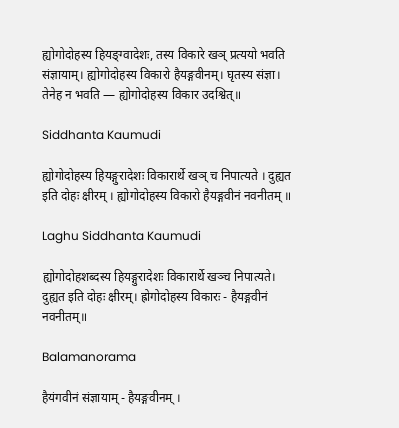ह्योगोदोहस्य हियङ्ग्वादेशः, तस्य विकारे खञ् प्रत्ययो भवति संज्ञायाम्। ह्योगोदोहस्य विकारो हैयङ्गवीनम्। घृतस्य संज्ञा। तेनेह न भवति — ह्योगोदोहस्य विकार उदश्वित्॥

Siddhanta Kaumudi

ह्योगोदोहस्य हियङ्गुरादेशः विकारार्थे खञ् च निपात्यते । दुह्यत इति दोहः क्षीरम् । ह्योगोदोहस्य विकारो हैयङ्गवीनं नवनीतम् ॥

Laghu Siddhanta Kaumudi

ह्योगोदोहशब्दस्य हियङ्गुरादेशः विकारार्थे खञ्च निपात्यते। दुह्यत इति दोहः क्षीरम्। ह्रोगोदोहस्य विकारः - हैयङ्गवीनं नवनीतम्॥

Balamanorama

हैयंगवीनं संज्ञायाम् - हैयङ्गवीनम् ।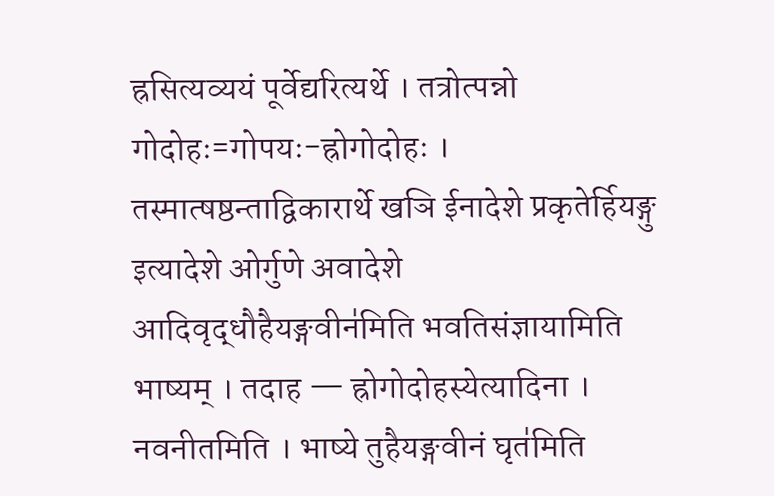ह्रसित्यव्ययं पूर्वेद्यरित्यर्थे । तत्रोत्पन्नो गोदोहः=गोपयः-ह्रोगोदोहः । तस्मात्षष्ठन्ताद्विकारार्थे खञि ईनादेशे प्रकृतेर्हियङ्गु इत्यादेशे ओर्गुणे अवादेशे आदिवृद्धौहैयङ्गवीन॑मिति भवतिसंज्ञायामिति भाष्यम् । तदाह — ह्रोगोदोहस्येत्यादिना । नवनीतमिति । भाष्ये तुहैयङ्गवीनं घृत॑मिति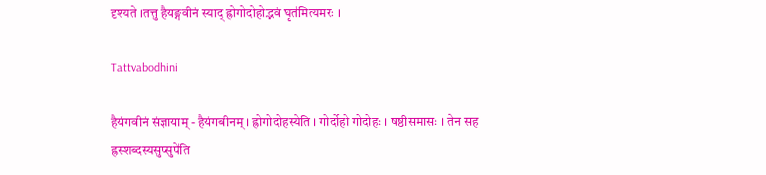दृश्यते ।तत्तु हैयङ्गवीनं स्याद् ह्रोगोदोहोद्भवं घृत॑मित्यमरः ।

Tattvabodhini

हैयंगवीनं संज्ञायाम् - हैयंगबीनम् । ह्रोगोदोहस्येति । गोर्दोहो गोदोहः । षष्ठीसमासः । तेन सह ह्रस्शब्दस्यसुप्सुपे॑ति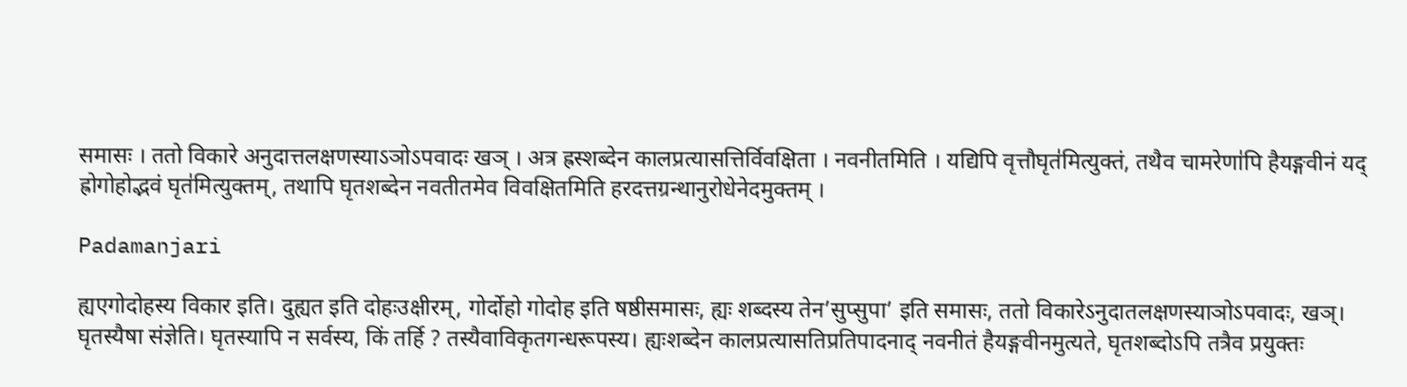समासः । ततो विकारे अनुदात्तलक्षणस्याऽञोऽपवादः खञ् । अत्र ह्रस्शब्देन कालप्रत्यासत्तिर्विवक्षिता । नवनीतमिति । यद्यिपि वृत्तौघृत॑मित्युक्तं, तथैव चामरेणा॑पि हैयङ्गवीनं यद् ह्रोगोहोद्भवं घृत॑मित्युक्तम्, तथापि घृतशब्देन नवतीतमेव विवक्षितमिति हरदत्तग्रन्थानुरोधेनेदमुक्तम् ।

Padamanjari

ह्यएगोदोहस्य विकार इति। दुह्यत इति दोहःउक्षीरम्, गोर्दोहो गोदोह इति षष्ठीसमासः, ह्यः शब्दस्य तेन’सुप्सुपा’ इति समासः, ततो विकारेऽनुदातलक्षणस्याञोऽपवादः, खञ्। घृतस्यैषा संज्ञेति। घृतस्यापि न सर्वस्य, किं तर्हि ? तस्यैवाविकृतगन्धरूपस्य। ह्यःशब्देन कालप्रत्यासतिप्रतिपादनाद् नवनीतं हैयङ्गवीनमुत्यते, घृतशब्दोऽपि तत्रैव प्रयुक्तः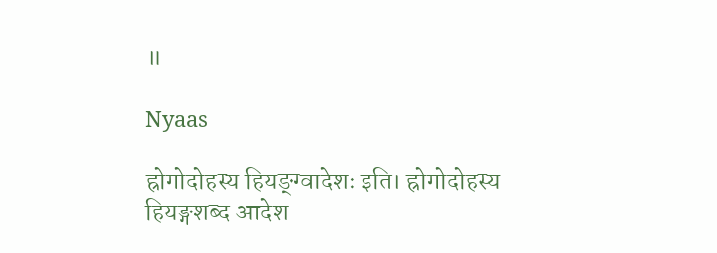॥

Nyaas

ह्रोगोदोहस्य हियङ्ग्वादेशः इति। ह्रोगोदोहस्य हियङ्गशब्द आदेश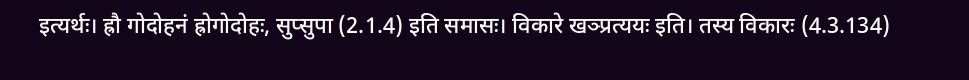इत्यर्थः। ह्रौ गोदोहनं ह्रोगोदोहः, सुप्सुपा (2.1.4) इति समासः। विकारे खञ्प्रत्ययः इति। तस्य विकारः (4.3.134)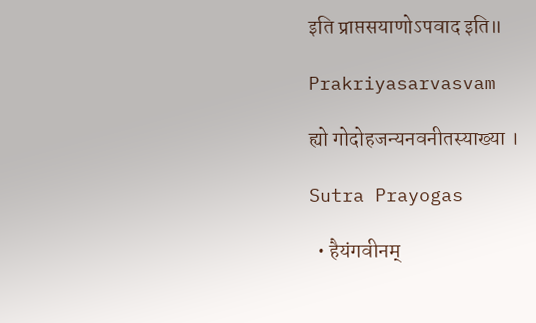इति प्राप्तसयाणोऽपवाद इति॥

Prakriyasarvasvam

ह्यो गोदोहजन्यनवनीतस्याख्या ।

Sutra Prayogas

  • हैयंगवीनम्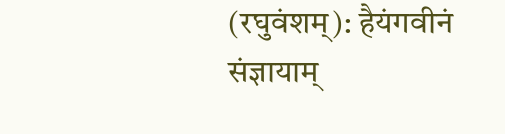(रघुवंशम्): हैयंगवीनं संज्ञायाम्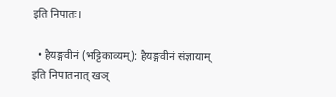इति निपातः।

  • हैयङ्गवीनं (भट्टिकाव्यम्): हैयङ्गवीनं संज्ञायाम् इति निपातनात् खञ्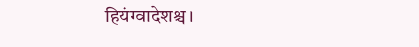हियंग्वादेशश्च।